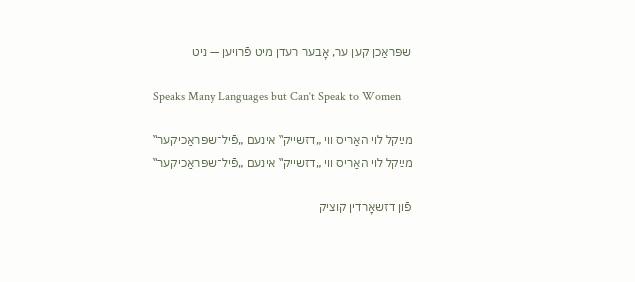שפּראַכן קען ער, אָבער רעדן מיט פֿרויען — ניט

Speaks Many Languages but Can‘t Speak to Women

מײַקל לוי האַריס ווי „דזשייק‟ אינעם „פֿיל־שפּראַכיקער‟
מײַקל לוי האַריס ווי „דזשייק‟ אינעם „פֿיל־שפּראַכיקער‟

פֿון דזשאָרדין קוציק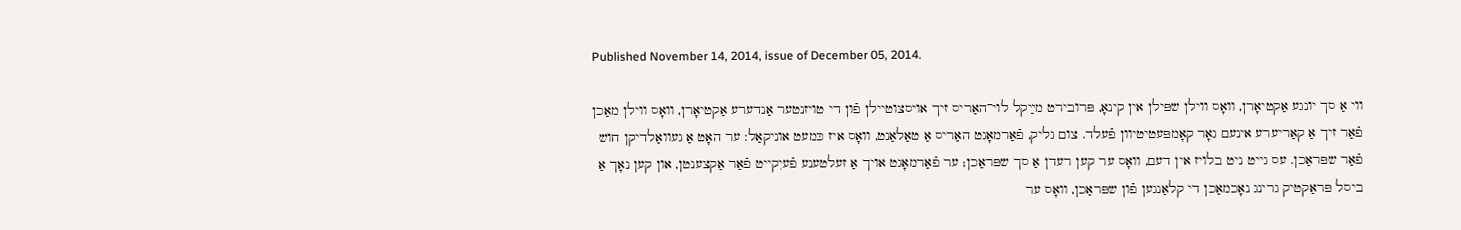Published November 14, 2014, issue of December 05, 2014.

ווי אַ סך יונגע אַקטיאָרן, וואָס ווילן שפּילן אין קינאָ, פּרובירט מײַקל לוי־האַריס זיך אויסצוטיילן פֿון די טויזנטער אַנדערע אַקטיאָרן, וואָס ווילן מאַכן פֿאַר זיך אַ קאַריערע אינעם גאָר קאָמפּעטיטיוון פֿעלד. צום גליק, פֿאַרמאָגט האַריס אַ טאַלאַנט, וואָס איז כּמעט אוניקאַל: ער האָט אַ געוואַלדיקן חוש פֿאַר שפּראַכן. עס גייט ניט בלויז אין דעם, וואָס ער קען רעדן אַ סך שפּראַכן; ער פֿאַרמאָגט אויך אַ זעלטענע פֿעיִקייט פֿאַר אַקצענטן, און קען נאָך אַ ביסל פּראַקטיק גרינג נאָכמאַכן די קלאַנגען פֿון שפּראַכן, וואָס ער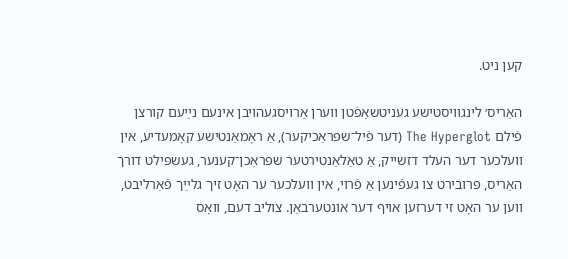קען ניט.

האַריס׳ לינגוויסטישע געניטשאַפֿטן ווערן אַרויסגעהויבן אינעם נײַעם קורצן פֿילם The Hyperglot (דער פֿיל־שפּראַכיקער), אַ ראָמאַנטישע קאָמעדיע, אין וועלכער דער העלד דזשייק, אַ טאַלאַנטירטער שפּראַכן־קענער, געשפּילט דורך האַריס, פּרובירט צו געפֿינען אַ פֿרוי, אין וועלכער ער האָט זיך גלײַך פֿאַרליבט, ווען ער האָט זי דערזען אויף דער אונטערבאַן. צוליב דעם, וואָס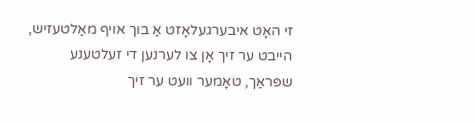זי האָט איבערגעלאָזט אַ בוך אויף מאַלטעזיש, הייבט ער זיך אָן צו לערנען די זעלטענע שפּראַך, טאָמער וועט ער זיך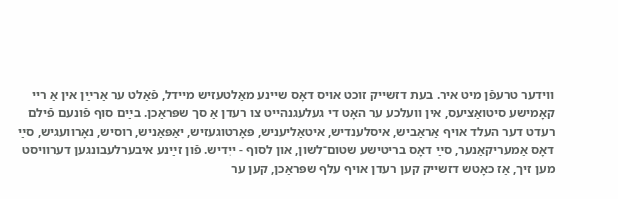ווידער טרעפֿן מיט איר. בעת דזשייק זוכט אויס דאָס שיינע מאַלטעזיש מיידל, פֿאַלט ער אַרײַן אין אַ ריי קאָמישע סיטואַציעס, אין וועלכע ער האָט די געלעגנהייט צו רעדן אַ סך שפּראַכן. בײַם סוף פֿונעם פֿילם רעדט דער העלד אויף אַראַביש, איסלענדיש, איטאַליעניש, פּאָרטוגעזיש, יאַפּאַניש, רוסיש, נאָרוועגיש, סײַ דאָס אַמעריקאַנער, סײַ דאָס בריטישע שטום־לשון, און לסוף - ייִדיש. פֿון זײַנע איבערלעבונגען דערוויסט מען זיך, אַז כאָטש דזשייק קען רעדן אויף עלף שפּראַכן, קען ער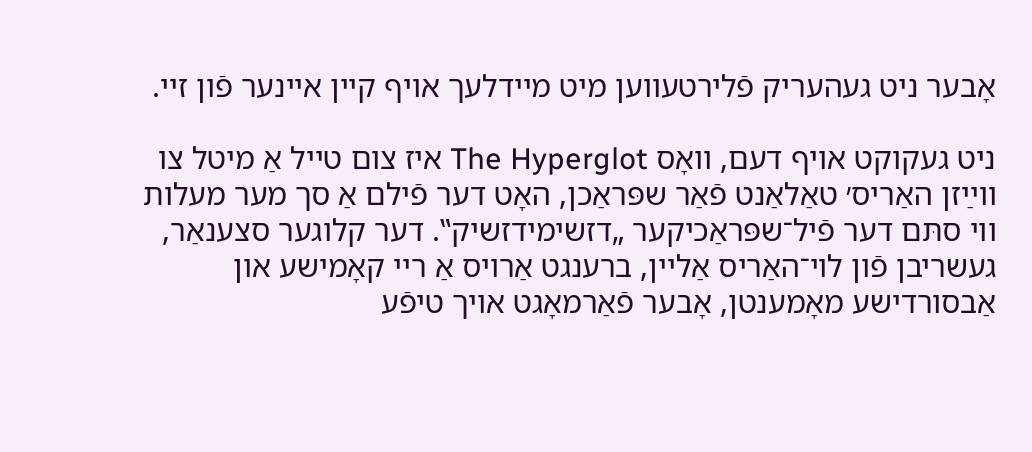אָבער ניט געהעריק פֿלירטעווען מיט מיידלעך אויף קיין איינער פֿון זיי.

ניט געקוקט אויף דעם, וואָס The Hyperglot איז צום טייל אַ מיטל צו ווײַזן האַריס׳ טאַלאַנט פֿאַר שפּראַכן, האָט דער פֿילם אַ סך מער מעלות ווי סתּם דער פֿיל־שפּראַכיקער „דזשימידזשיק‟. דער קלוגער סצענאַר, געשריבן פֿון לוי־האַריס אַליין, ברענגט אַרויס אַ ריי קאָמישע און אַבסורדישע מאָמענטן, אָבער פֿאַרמאָגט אויך טיפֿע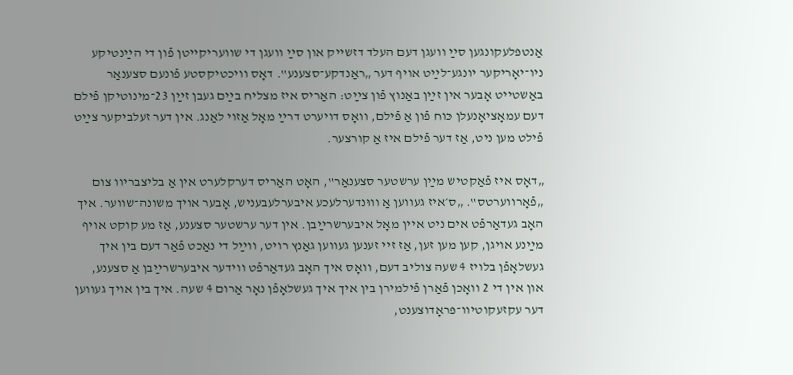אַנטפּלעקונגען סײַ וועגן דעם העלד דזשייק און סײַ וועגן די שוועריקייטן פֿון די הײַנטיקע ניו־יאָריקער יונגע־לײַט אויף דער „ראַנדקע־סצענע‟. דאָס וויכטיקסטע פֿונעם סצענאַר באַשטייט אָבער אין זײַן באַנוץ פֿון צײַט: האַריס איז מצליח בײַם געבן זײַן 23־מינוטיקן פֿילם דעם עמאָציאָנעלן כּוח פֿון אַ פֿילם, וואָס דויערט דרײַ מאָל אַזוי לאַנג. אין דער זעלביקער צײַט פֿילט מען ניט, אַז דער פֿילם איז אַ קורצער.

„דאָס איז פֿאַקטיש מײַן ערשטער סצענאַר‟, האָט האַריס דערקלערט אין אַ בליצבריוו צום „פֿאָרווערטס‟. „ס׳איז געווען אַ וווּנדערלעכע איבערלעבעניש, אָבער אויך משונה־שווער. איך האָב געדאַרפֿט אים ניט איין מאָל איבערשרײַבן. אין דער ערשטער סצענע, אַז מע קוקט אויף מײַנע אויגן, קען מען זען, אַז זיי זענען געווען גאַנץ רויט, ווײַל די נאַכט פֿאַר דעם בין איך געשלאָפֿן בלויז 4 שעה צוליב דעם, וואָס איך האָב געדאַרפֿט ווידער איבערשרײַבן אַ סצענע, און אין די 2 וואָכן פֿאַרן פֿילמירן בין איך איך געשלאָפֿן נאָר אַרום 4 שעה. איך בין אויך געווען דער עקזעקוטיוו־פּראָדוצענט,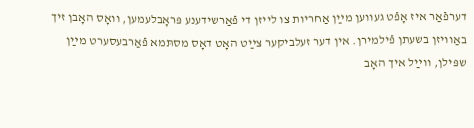דערפֿאַר איז אָפֿט געווען מײַן אַחריות צו לייזן די פֿאַרשידענע פּראָבלעמען, וואָס האָבן זיך באַוויזן בשעתן פֿילמירן. אין דער זעלביקער צײַט האָט דאָס מסתּמא פֿאַרבעסערט מײַן שפּילן, ווײַל איך האָב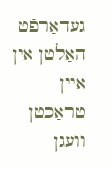געדאַרפֿט האַלטן אין איין טראַכטן וועגן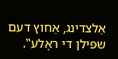אַלצדינג, אַחוץ דעם שפּילן די ראָלע‟.